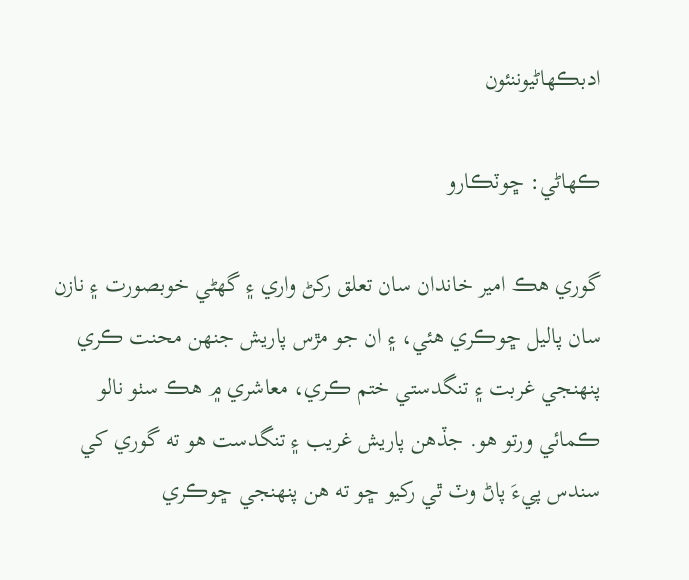ادبڪهاڻيوننئون

ڪهاڻي: ڇوٽڪارو

گوري هڪ امير خاندان سان تعلق رکڻ واري ۽ گهڻي خوبصورت ۽ نازن سان پاليل ڇوڪري هئي، ۽ ان جو مڙس پاريش جنهن محنت ڪري پنهنجي غربت ۽ تنگدستي ختم ڪري، معاشري ۾ هڪ سٺو نالو ڪمائي ورتو هو. جڏهن پاريش غريب ۽ تنگدست هو ته گوري کي سندس پيءَ پاڻ وٽ ٿي رکيو ڇو ته هن پنهنجي ڇوڪري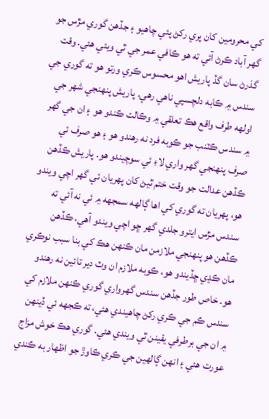کي محرومين کان پري رکڻ پئي چاهيو ۽ جڏهن گوري مڙس جو گهر آباد ڪرڻ آئي ته هو ڪافي عمر جي ٿي ويئي هئي. وقت گذرڻ سان گڏ پاريش اهو محسوس ڪري ورتو هو ته گوري جي سندس ۾ ڪابه دلچسپي ناهي رهي. پاريش پنهنجي شهر جي اولهه طرف واقع هڪ تعلقي ۾ وڪالت ڪندو هو ۽ ان جي گهر ۾ سندس ڪٽنب جو ڪوبه فرد نه رهندو هو ۽ هو صرف ئي صرف پنهنجي گهر واري لاءِ ئي سوچيندو هو. پاريش ڪڏهن ڪڏهن عدالت جو وقت ختم ٿيڻ کان پهريان ئي گهر اچي ويندو هو، پهريان ته گوري کي اها ڳالهه سمجهه ۾ ئي نه آئي ته سندس مڙس ايترو جلدي گهر ڇو اچي ويندو آهي، ڪڏهن ڪڏهن هو پنهنجي ملازمن مان ڪنهن هڪ کي بنا سبب نوڪري مان ڪڍي ڇڏيندو هو، ڪوبه ملازم ان وٽ دير تائين نه رهندو هو. خاص طور جڏهن سندس گهرواري گوري ڪنهن ملازم کي سندس ڪم جي ڪري رکڻ چاهيندي هئي، ته ڪجهه ئي ڏينهن ۾ ان جي برطرفي يقينن ٿي ويندي هئي. گوري هڪ خوش مزاج عورت هئي ۽ انهن ڳالهين جي ڪري ڪاوڙ جو اظهار به ڪندي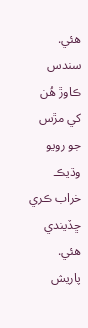هئي. سندس ڪاوڙ هُن کي مڙس جو رويو وڌيڪ خراب ڪري ڇڏيندي هئي.
پاريش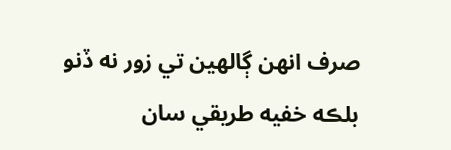صرف انهن ڳالهين تي زور نه ڏنو بلڪه خفيه طريقي سان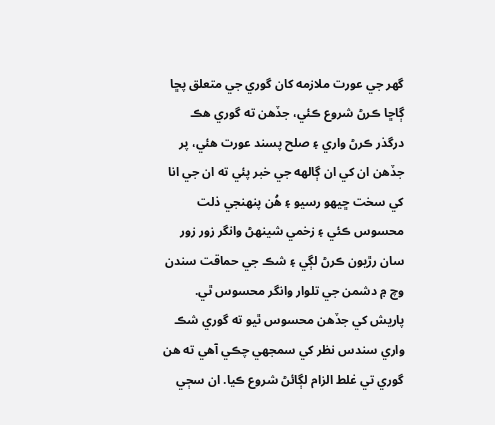گهر جي عورت ملازمه کان گوري جي متعلق پڇا ڳاڇا ڪرڻ شروع ڪئي، جڏهن ته گوري هڪ درگذر ڪرڻ واري ۽ صلح پسند عورت هئي، پر جڏهن ان کي ان ڳالهه جي خبر پئي ته ان جي انا کي سخت ڇيهو رسيو ۽ هُن پنهنجي ذلت محسوس ڪئي ۽ زخمي شينهڻ وانگر زور زور سان رڙيون ڪرڻ لڳي ۽ شڪ جي حماقت سندن وچ ۾ دشمن جي تلوار وانگر محسوس ٿي. پاريش کي جڏهن محسوس ٿيو ته گوري شڪ واري سندس نظر کي سمجهي چڪي آهي ته هن گوري تي غلط الزام لڳائڻ شروع ڪيا. ان سڄي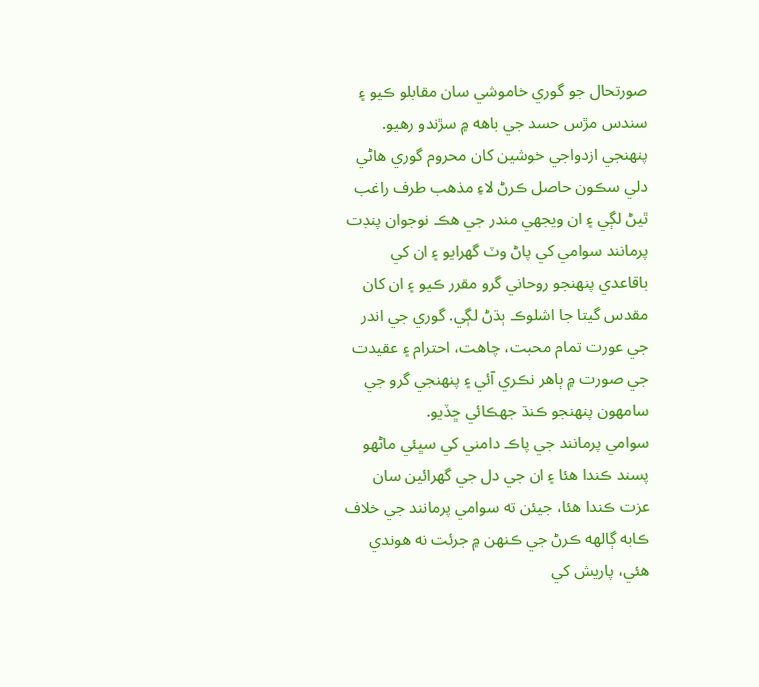صورتحال جو گوري خاموشي سان مقابلو ڪيو ۽ سندس مڙس حسد جي باهه ۾ سڙندو رهيو.
پنهنجي ازدواجي خوشين کان محروم گوري هاڻي دلي سڪون حاصل ڪرڻ لاءِ مذهب طرف راغب ٿيڻ لڳي ۽ ان ويجهي مندر جي هڪ نوجوان پنڊت پرمانند سوامي کي پاڻ وٽ گهرايو ۽ ان کي باقاعدي پنهنجو روحاني گرو مقرر ڪيو ۽ ان کان مقدس گيتا جا اشلوڪ ٻڌڻ لڳي. گوري جي اندر جي عورت تمام محبت، چاهت، احترام ۽ عقيدت جي صورت ۾ ٻاهر نڪري آئي ۽ پنهنجي گرو جي سامهون پنهنجو ڪنڌ جهڪائي ڇڏيو.
سوامي پرمانند جي پاڪ دامني کي سڀئي ماڻهو پسند ڪندا هئا ۽ ان جي دل جي گهرائين سان عزت ڪندا هئا، جيئن ته سوامي پرمانند جي خلاف ڪابه ڳالهه ڪرڻ جي ڪنهن ۾ جرئت نه هوندي هئي، پاريش کي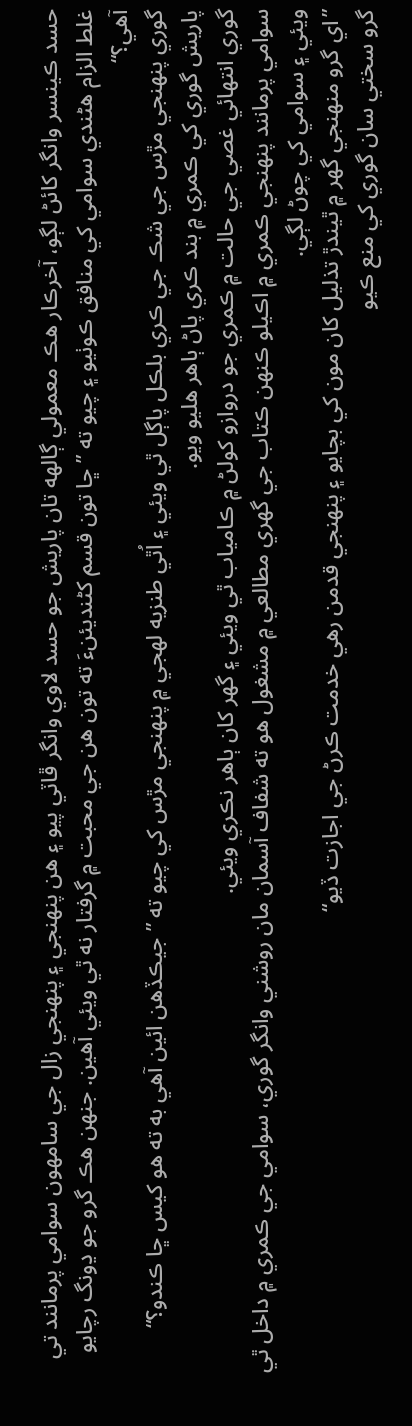حسد ڪينسر وانگر کائڻ لڳو، آخرڪار هڪ معمولي ڳالهه تان پاريش جو حسد لاوي وانگر ڦاٽي پيو ۽ هن پنهنجي ۽ پنهنجي زال جي سامهون سوامي پرمانند تي غلط الزام هڻندي سوامي کي منافق ڪوٺيو ۽ چيو ته ”ڇا تون قسم کڻنديئنءَ ته تون هن جي محبت ۾ گرفتار نه ٿي ويئي آهين. جنهن هڪ گرو جو ڍونگ رچايو آهي؟“
گوري پنهنجي مڙس جي شڪ جي ڪري بلڪل پاڳل ٿي ويئي ۽ اُٿي طنزيه لهجي ۾ پنهنجي مڙس کي چيو ته ”جيڪڏهن ائين آهي به ته هو کيس ڇا ڪندو؟“ پاريش گوري کي ڪمري ۾ بند ڪري پاڻ ٻاهر هليو ويو.
گوري انتهائي غصي جي حالت ۾ ڪمري جو دروازو کولڻ ۾ ڪامياب ٿي ويئي ۽ گهر کان ٻاهر نڪري ويئي.
سوامي پرمانند پنهنجي ڪمري ۾ اڪيلو ڪنهن ڪتاب جي گهري مطالعي ۾ مشغول هو ته شفاف آسمان مان روشني وانگر گوري، سوامي جي ڪمري ۾ داخل ٿي ويئي ۽ سوامي کي چوڻ لڳي.
”اي گرو منهنجي گهر ۾ ٿيندڙ تذليل کان مون کي بچايو ۽ پنهنجي قدمن رهي خدمت ڪرڻ جي اجازت ڏيو“
گرو سختي سان گوري کي منع ڪيو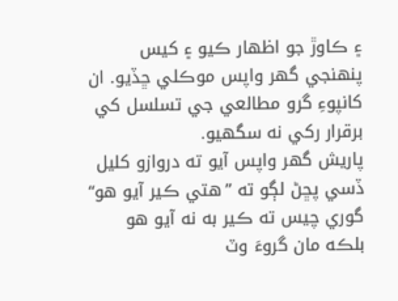۽ ڪاوڙ جو اظهار ڪيو ۽ کيس پنهنجي گهر واپس موڪلي ڇڏيو. ان کانپوءِ گرو مطالعي جي تسلسل کي برقرار رکي نه سگهيو.
پاريش گهر واپس آيو ته دروازو کليل ڏسي پڇڻ لڳو ته ”هتي ڪير آيو هو“
گوري چيس ته ڪير به نه آيو هو بلڪه مان گروءَ وٽ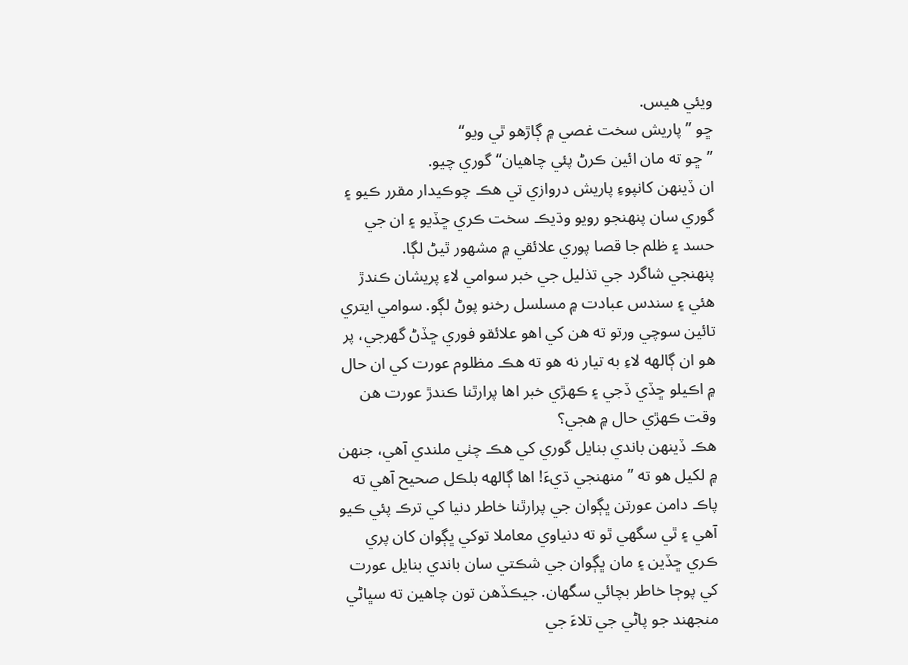ويئي هيس.
ڇو ”پاريش سخت غصي ۾ ڳاڙهو ٿي ويو“
”ڇو ته مان ائين ڪرڻ پئي چاهيان“ گوري چيو.
ان ڏينهن کانپوءِ پاريش دروازي تي هڪ چوڪيدار مقرر ڪيو ۽ گوري سان پنهنجو رويو وڌيڪ سخت ڪري ڇڏيو ۽ ان جي حسد ۽ ظلم جا قصا پوري علائقي ۾ مشهور ٿيڻ لڳا.
پنهنجي شاگرد جي تذليل جي خبر سوامي لاءِ پريشان ڪندڙ هئي ۽ سندس عبادت ۾ مسلسل رخنو پوڻ لڳو. سوامي ايتري تائين سوچي ورتو ته هن کي اهو علائقو فوري ڇڏڻ گهرجي، پر هو ان ڳالهه لاءِ به تيار نه هو ته هڪ مظلوم عورت کي ان حال ۾ اڪيلو ڇڏي ڏجي ۽ ڪهڙي خبر اها پرارٿنا ڪندڙ عورت هن وقت ڪهڙي حال ۾ هجي؟
هڪ ڏينهن باندي بنايل گوري کي هڪ چٺي ملندي آهي، جنهن ۾ لکيل هو ته ”منهنجي ڌيءَ! اها ڳالهه بلڪل صحيح آهي ته پاڪ دامن عورتن ڀڳوان جي پرارٿنا خاطر دنيا کي ترڪ پئي ڪيو آهي ۽ ٿي سگهي ٿو ته دنياوي معاملا توکي ڀڳوان کان پري ڪري ڇڏين ۽ مان ڀڳوان جي شڪتي سان باندي بنايل عورت کي پوڄا خاطر بچائي سگهان. جيڪڏهن تون چاهين ته سڀاڻي منجهند جو پاڻي جي تلاءَ جي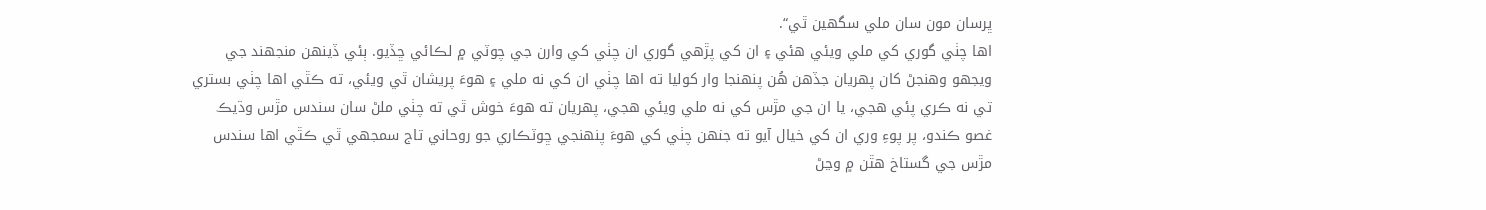ڀرسان مون سان ملي سگهين ٿي“.
اها چٺي گوري کي ملي ويئي هئي ۽ ان کي پڙهي گوري ان چٺي کي وارن جي چوٽي ۾ لڪائي ڇڏيو. ٻئي ڏينهن منجهند جي ويجهو وهنجڻ کان پهريان جڏهن هُن پنهنجا وار کوليا ته اها چٺي ان کي نه ملي ۽ هوءَ پريشان ٿي ويئي، ته ڪٿي اها چٺي بستري تي نه ڪري پئي هجي، يا ان جي مڙس کي نه ملي ويئي هجي، پهريان ته هوءَ خوش ٿي ته چٺي ملڻ سان سندس مڙس وڌيڪ غصو ڪندو، پر پوءِ وري ان کي خيال آيو ته جنهن چٺي کي هوءَ پنهنجي ڇوٽڪاري جو روحاني تاج سمجهي ٿي ڪٿي اها سندس مڙس جي گستاخ هٿن ۾ وڃڻ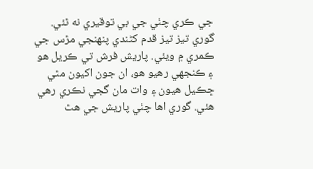جي ڪري چٺي جي بي توقيري نه ٿئي.
گوري تيز تيز قدم کڻندي پنهنجي مڙس جي ڪمري ۾ ويئي. پاريش فرش تي ڪريل هو ۽ ڪنجهي رهيو هو، ان جون اکيون مٿي ڇڪيل هيون ۽ وات مان گجي نڪري رهي هئي. گوري اها چٺي پاريش جي هٿ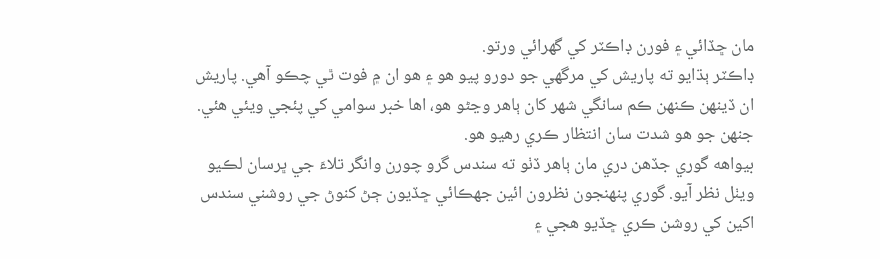مان ڇڏائي ۽ فورن ڊاڪٽر کي گهرائي ورتو.
ڊاڪٽر ٻڌايو ته پاريش کي مرگهي جو دورو پيو هو ۽ هو ان ۾ فوت ٿي چڪو آهي. پاريش ان ڏينهن ڪنهن ڪم سانگي شهر کان ٻاهر وڃڻو هو، اها خبر سوامي کي پئجي ويئي هئي. جنهن جو هو شدت سان انتظار ڪري رهيو هو.
بيواهه گوري جڏهن دري مان ٻاهر ڏٺو ته سندس گرو چورن وانگر تلاءَ جي ڀرسان لڪيو ويٺل نظر آيو. گوري پنهنجون نظرون ائين جهڪائي ڇڏيون ڄڻ کنوڻ جي روشني سندس اکين کي روشن ڪري ڇڏيو هجي ۽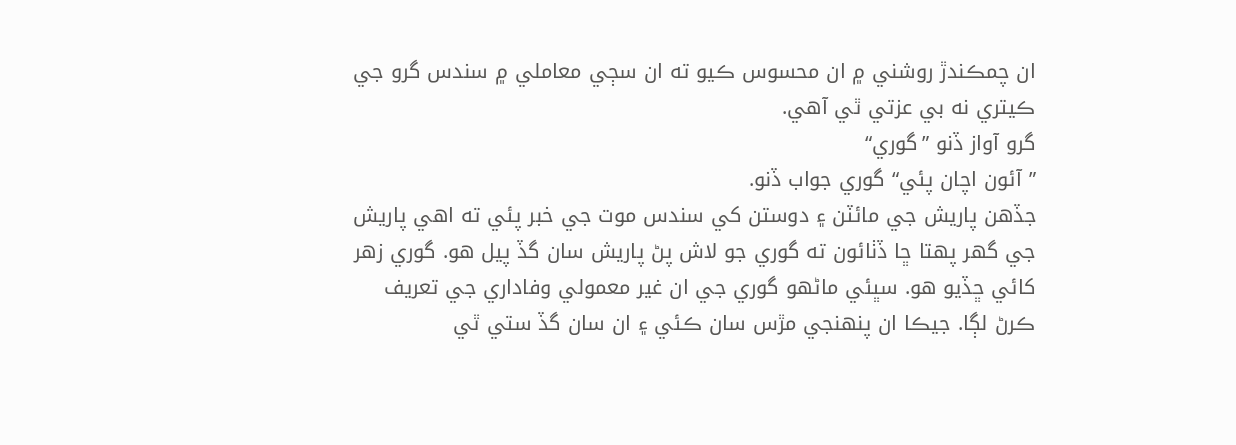ان چمڪندڙ روشني ۾ ان محسوس ڪيو ته ان سڄي معاملي ۾ سندس گرو جي ڪيتري نه بي عزتي ٿي آهي.
گرو آواز ڏنو ”گوري“
”آئون اچان پئي“ گوري جواب ڏنو.
جڏهن پاريش جي مائٽن ۽ دوستن کي سندس موت جي خبر پئي ته اهي پاريش جي گهر پهتا ڇا ڏٺائون ته گوري جو لاش پڻ پاريش سان گڏ پيل هو. گوري زهر کائي ڇڏيو هو. سڀئي ماڻهو گوري جي ان غير معمولي وفاداري جي تعريف ڪرڻ لڳا. جيڪا ان پنهنجي مڙس سان ڪئي ۽ ان سان گڏ ستي ٿي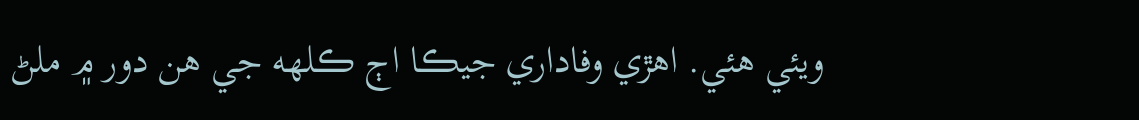ويئي هئي. اهڙي وفاداري جيڪا اڄ ڪلهه جي هن دور ۾ ملڻ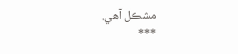مشڪل آهي.
***